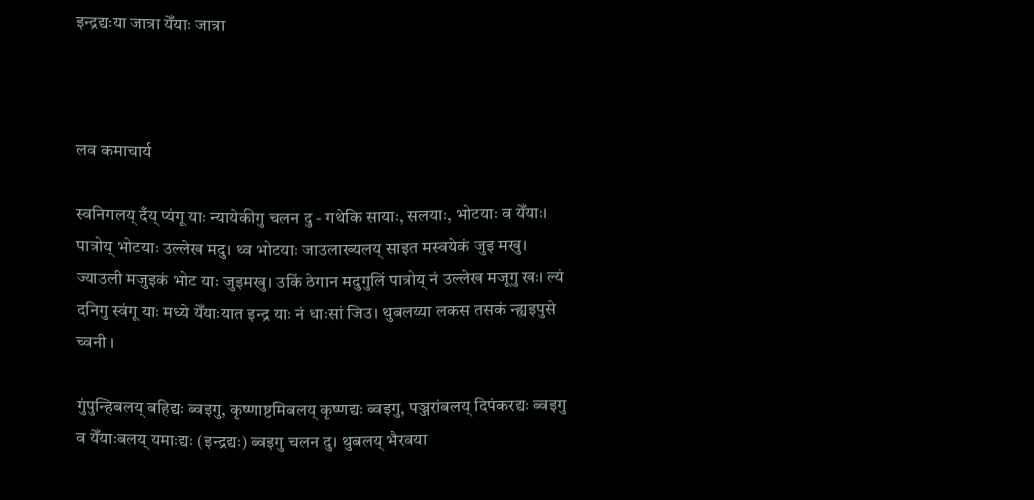इन्द्रद्यःया जात्रा येँयाः जात्रा



लव कमाचार्य

स्वनिगलय् दँय् प्यंगू याः न्यायेकीगु चलन दु - गथेकि सायाः, सलयाः, भोटयाः व येँयाः। पात्रोय् भोटयाः उल्लेख मदु। थ्व भोटयाः जाउलाख्यलय् साइत मस्वयेकं जुइ मखु। ज्याउली मजुइकं भोट याः जुइमखु। उकिं ठेगान मदुगुलिं पात्रोय् नं उल्लेख मजूगु खः। ल्यं दनिगु स्वंगू याः मध्ये येँयाःयात इन्द्र याः नं धाःसां जिउ। थुबलय्या लकस तसकं न्ह्यइपुसे च्वनी ।

गुंपुन्हिबलय् बहिद्यः ब्वइगु, कृष्णाष्टमिबलय् कृष्णद्यः ब्वइगु, पञ्जरांबलय् दिपंकरद्यः ब्वइगु व येँयाःबलय् यमाःद्यः (इन्द्रद्यः) ब्वइगु चलन दु। थुबलय् भैरवया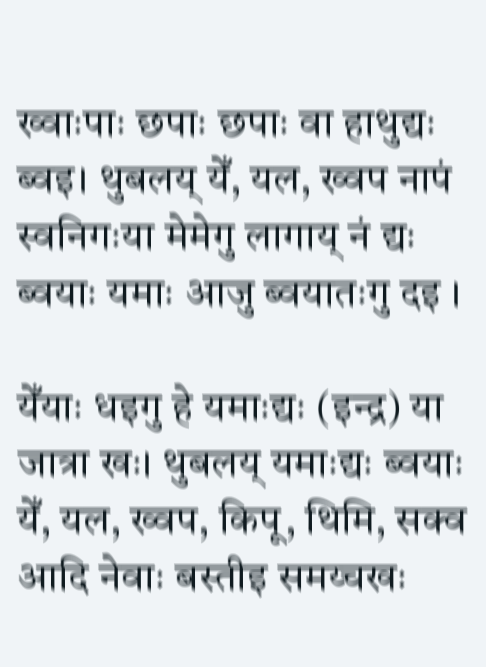ख्वाःपाः छपाः छपाः वा हाथुद्यः ब्वइ। थुबलय् येँ, यल, ख्वप नापं स्वनिगःया मेमेगु लागाय् नं द्यः ब्वयाः यमाः आजु ब्वयातःगु दइ ।

येँयाः धइगु हे यमाःद्यः (इन्द्र) या जात्रा खः। थुबलय् यमाःद्यः ब्वयाः येँ, यल, ख्वप, किपू, थिमि, सक्व आदि नेवाः बस्तीइ समय्चखः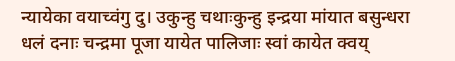न्यायेका वयाच्वंगु दु। उकुन्हु चथाःकुन्हु इन्द्रया मांयात बसुन्धरा धलं दनाः चन्द्रमा पूजा यायेत पालिजाः स्वां कायेत क्वय्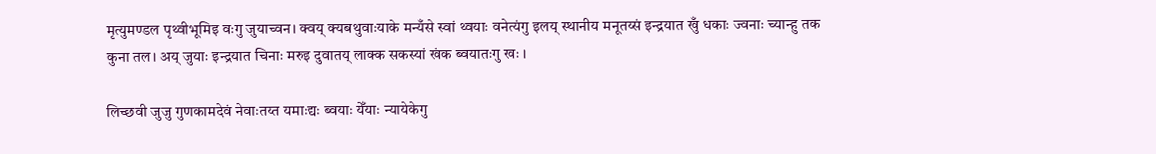मृत्युमण्डल पृथ्वीभूमिइ वःगु जुयाच्वन। क्वय् क्यबथुवाःयाके मन्यँसे स्वां थ्वयाः वनेत्यंगु इलय् स्थानीय मनूतय्सं इन्द्रयात खुँ धकाः ज्वनाः च्यान्हु तक कुना तल। अय् जुयाः इन्द्रयात चिनाः मरुइ दुवातय् लाक्क सकस्यां खंक ब्वयातःगु खः ।

लिच्छवी जुजु गुणकामदेवं नेवाःतय्त यमाःद्यः ब्वयाः येँयाः न्यायेकेगु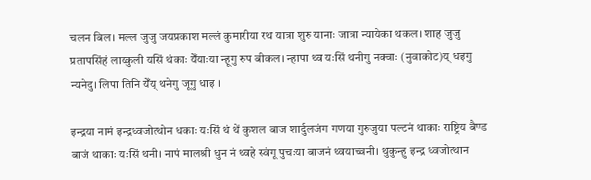चलन बिल। मल्ल जुजु जयप्रकाश मल्लं कुमारीया रथ यात्रा शुरु यानाः जात्रा न्यायेका थकल। शाह जुजु प्रतापसिंहं लाय्कुली यसिं थंकाः येँयाःया न्हूगु रुप बीकल। न्हापा थ्व यःसिं थनीगु नक्वाः (नुवाकोट)य् धइगु न्यनेदु। लिपा तिनि येँय् थनेगु जूगु धाइ ।

इन्द्रया नामं इन्द्रध्वजोत्थोन धकाः यःसिं थं थें कुशल बाज शार्दुलजंग गणया गुरुजुया पल्टनं थाकाः राष्ट्रिय बैण्ड बाजं थाकाः यःसिं थनी। नापं मालश्री धुन नं थ्वहे स्वंगू पुचःया बाजनं थ्वयाच्वनी। थुकुन्हु इन्द्र ध्वजोत्थान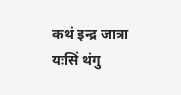कथं इन्द्र जात्रा यःसिं थंगु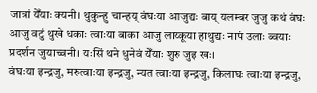जात्रां येँयाः क्यनी। थुकुन्हु चान्हय् वंघःया आजुद्यः बाय् यलम्बर जुजु कथं वंघः आजु वटुं थुखे धकाः त्वाःया बाका आजु लाय्कूया हाथुद्यः नापं उलाः ब्वयाः प्रदर्शन जुयाच्वनी। यःसिं थने धुनेवं येँयाः शुरु जुइ खः।
वंघःया इन्द्रजु, मरुत्वाःया इन्द्रजु, न्यत त्वाःया इन्द्रजु, किलाघः त्वाःया इन्द्रजु,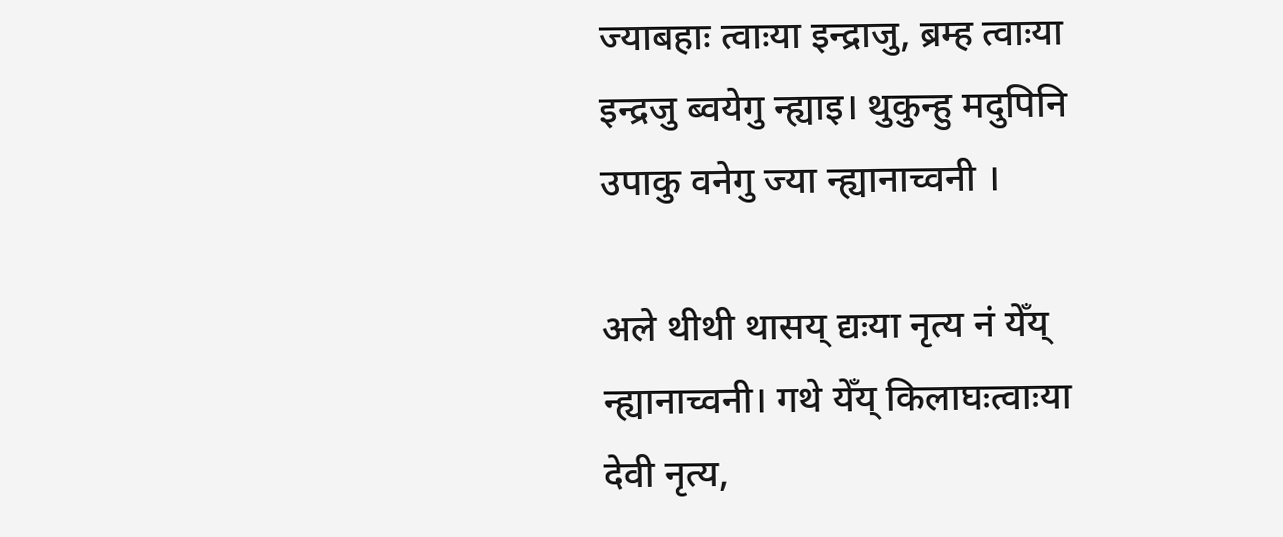ज्याबहाः त्वाःया इन्द्राजु, ब्रम्ह त्वाःया इन्द्रजु ब्वयेगु न्ह्याइ। थुकुन्हु मदुपिनि उपाकु वनेगु ज्या न्ह्यानाच्वनी ।

अले थीथी थासय् द्यःया नृत्य नं येँय् न्ह्यानाच्वनी। गथे येँय् किलाघःत्वाःया देवी नृत्य,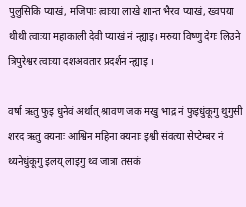पुलुसिकि प्याखं, मजिपाः त्वाःया लाखे शान्त भैरव प्याखं, ख्वपया थीथी त्वाःया महाकाली देवी प्याखं नं न्ह्याइ। मरुया विष्णु देगः लिउने त्रिपुरेश्वर त्वाःया दशअवतार प्रदर्शन न्ह्याइ ।

वर्षा ऋतु फुइ धुनेवं अर्थात् श्रावण जक मखु भाद्र नं फुइधुंकूगु थुगुसी शरद ऋतु क्यनाः आश्विन महिना क्यनाः इश्वी संवत्या सेप्टेम्बर नं थ्यनेधुंकूगु इलय् लाइगु थ्व जात्रा तसकं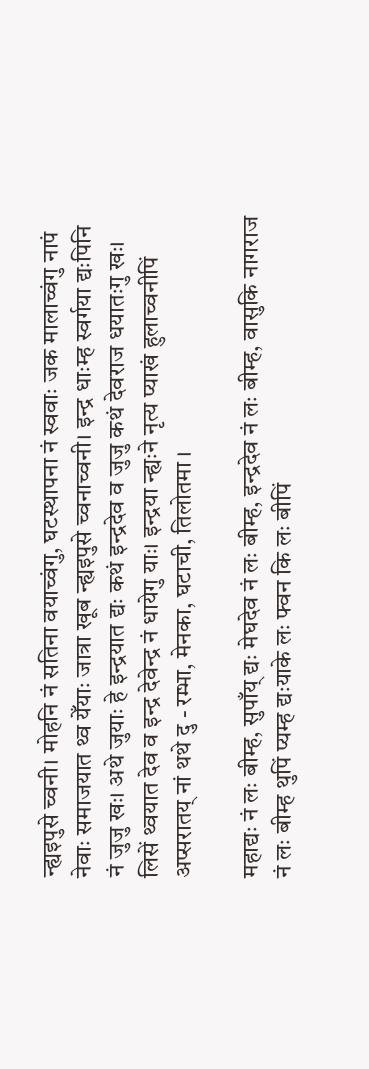न्ह्यइपुसे च्वनी। मोहनि नं सतिना वयाच्वंगु, घटस्थापना नं स्ववाः जक मालाच्वंगु नापं नेवाः समाजयात थ्व येँयाः जात्रा खूब न्ह्यइपुसे च्वनाच्वनी। इन्द्र धाःम्ह स्वर्गया द्यःपिनि नं जुजु खः। अथे जुयाः हे इन्द्रयात द्यः कथं इन्द्रदेव व जुजु कथं देवराज धयातःगु खः। लिसें थ्वयात देव व इन्द्र देवेन्द्र नं धायेगु याः। इन्द्रया न्ह्यःने नृत्य प्याखं हुलाच्वनीपिं अप्सरातय् नां थथे दु - रम्भा, मेनका, घटाची, तिलोतमा ।

महाद्यः नं लः बीम्ह, सुपाँय् द्यः मेघदेव नं लः बीम्ह, इन्द्रदेव नं लः बीम्ह, वासुकि नागराज नं लः बीम्ह थुपिं प्यम्ह द्यःयाके लः फ्वन कि लः बीपिं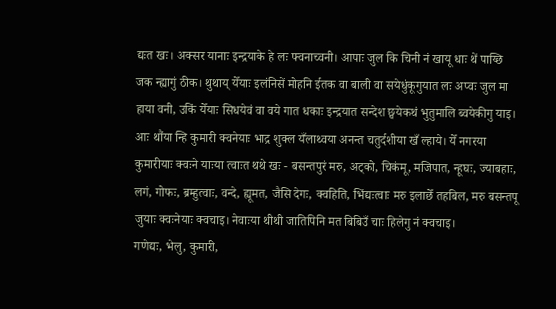द्यःत खः। अक्सर यानाः इन्द्रयाके हे लः फ्वनाच्वनी। आपाः जुल कि चिनी नं खायू धाः थें पाय्छि जक न्ह्यागुं ठीक। थुथाय् येँयाः इलंनिसें मोहनि ईतक वा बाली वा सयेधुंकूगुयात लः अप्वः जुल मा हाया वनी, उकिं येँयाः सिधयेवं वा वये गात धकाः इन्द्रयात सन्देश छ्वयेकथं भुतुमालि ब्वयेकीगु याइ।
आः थौंया न्हि कुमारी क्वनेयाः भाद्र शुक्ल यँलाथ्वया अनन्त चतुर्दशीया खँ ल्हाये। येँ नगरया कुमारीयाः क्वःने याःया त्वाःत थथे खः - बसन्तपुरं मरु, अट्को, चिकंमू, मजिपात, न्हूघः, ज्याबहाः, लगं, गोफः, ब्रम्हुत्वाः, वन्दे, ह्यूमत, जैसि देगः, क्वहिति, भिंद्यःत्वाः मरु इलाछेँ तहबिल, मरु बसन्तपू जुयाः क्वःनेयाः क्वचाइ। नेवाःया थीथी जातिपिनि मत बिबिउँ चाः हिलेगु नं क्वचाइ।
गणेद्यः, भेलु, कुमारी,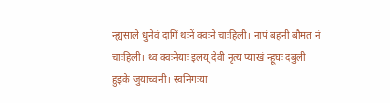न्ह्यसाले धुनेवं दागिं थःनें क्वःने चाःहिली। नापं बहनी बौमत नं चाःहिली। थ्व क्वःनेयाः इलय् देवी नृत्य प्याखं न्हूघः दबुली हुइके जुयाच्वनी। स्वनिगःया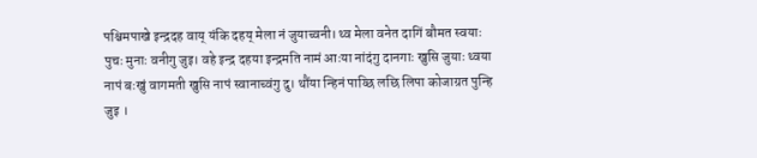पश्चिमपाखे इन्द्रदह वाय् यंकि दहय् मेला नं जुयाच्वनी। थ्व मेला वनेत दागिं बौमत स्वयाः पुचः मुनाः वनीगु जुइ। वहे इन्द्र दहया इन्द्रमति नामं आःया नांदंगु दानगाः खुसि जुयाः थ्वया नापं बःखुं वागमती खुसि नापं स्वानाच्वंगु दु। थौंया न्हिनं पाय्छि लछि लिपा कोजाग्रत पुन्हि जुइ ।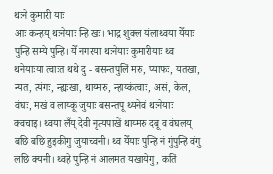थःने कुमारी याः
आः कन्हय् थःनेयाः न्हि खः। भाद्र शुक्ल यंलाथ्वया येँयाः पुन्हि सम्ये पुन्हि। येँ नगरया थःनेयाः कुमारीयाः थ्व थनेयाःया त्वाःत थथे दु - बसन्तपुलिं मरु, प्याफः, यतखा, न्यत, त्यंगः, न्ह्यःखा, थाय्मरु, न्हाय्कंत्वाः, असं, केल, वंघः, मखं व लाय्कू जुयाः बसन्तपू थ्यनेवं थःनेयाः क्वचाइ। थ्वया लँय् देवी नृत्यपाखें थाय्मरु दबू व वंघलय् बछि बछि हुइकीगु जुयाच्वनी। थ्व येँयाः पुन्हि नं गुंपुन्हि वंगु लछि क्यनी। थ्वहे पुन्हि नं आलमत यखायेगु, कतिं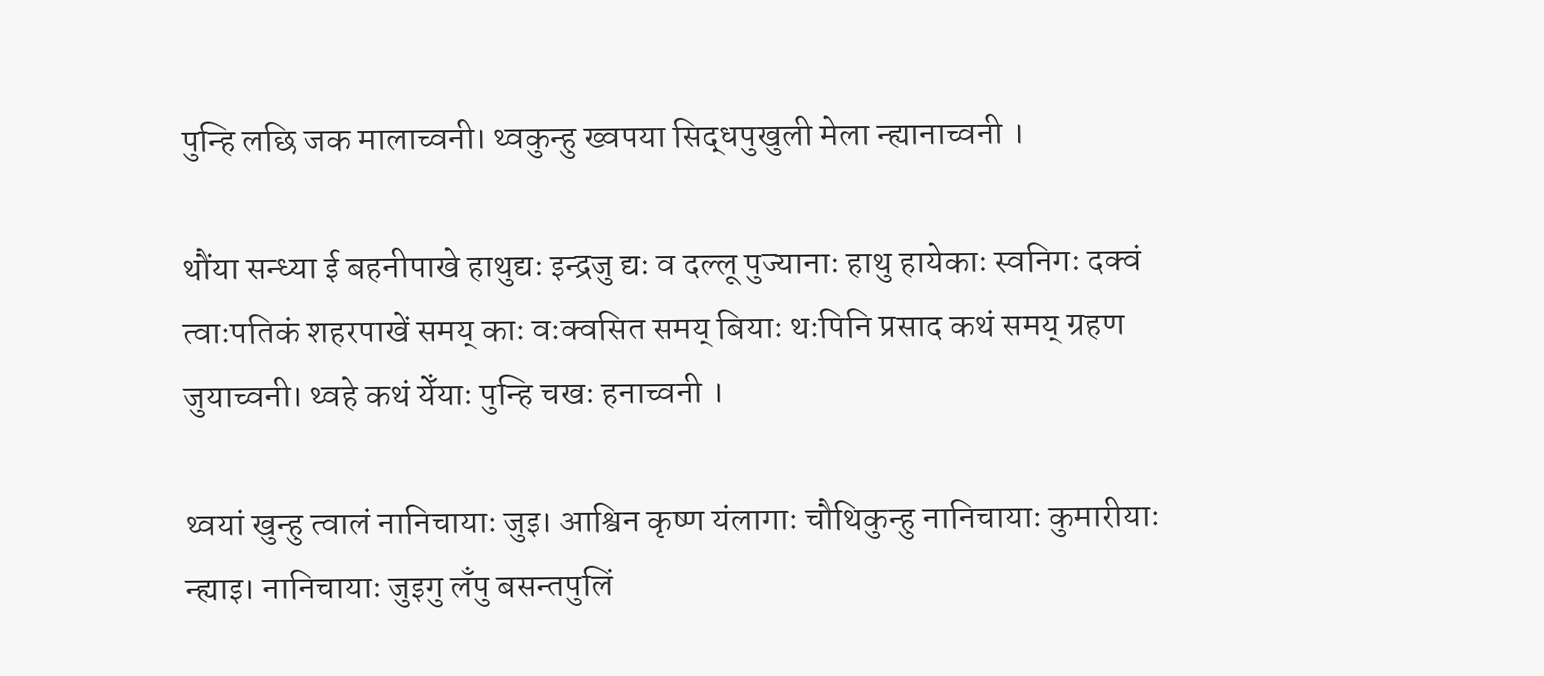पुन्हि लछि जक मालाच्वनी। थ्वकुन्हु ख्वपया सिद्धपुखुली मेला न्ह्यानाच्वनी ।

थौंया सन्ध्या ई बहनीपाखे हाथुद्यः इन्द्रजु द्यः व दल्लू पुज्यानाः हाथु हायेकाः स्वनिगः दक्वं त्वाःपतिकं शहरपाखें समय् काः वःक्वसित समय् बियाः थःपिनि प्रसाद कथं समय् ग्रहण जुयाच्वनी। थ्वहे कथं येँयाः पुन्हि चखः हनाच्वनी ।

थ्वयां खुन्हु त्वालं नानिचायाः जुइ। आश्विन कृष्ण यंलागाः चौथिकुन्हु नानिचायाः कुमारीयाः न्ह्याइ। नानिचायाः जुइगु लँपु बसन्तपुलिं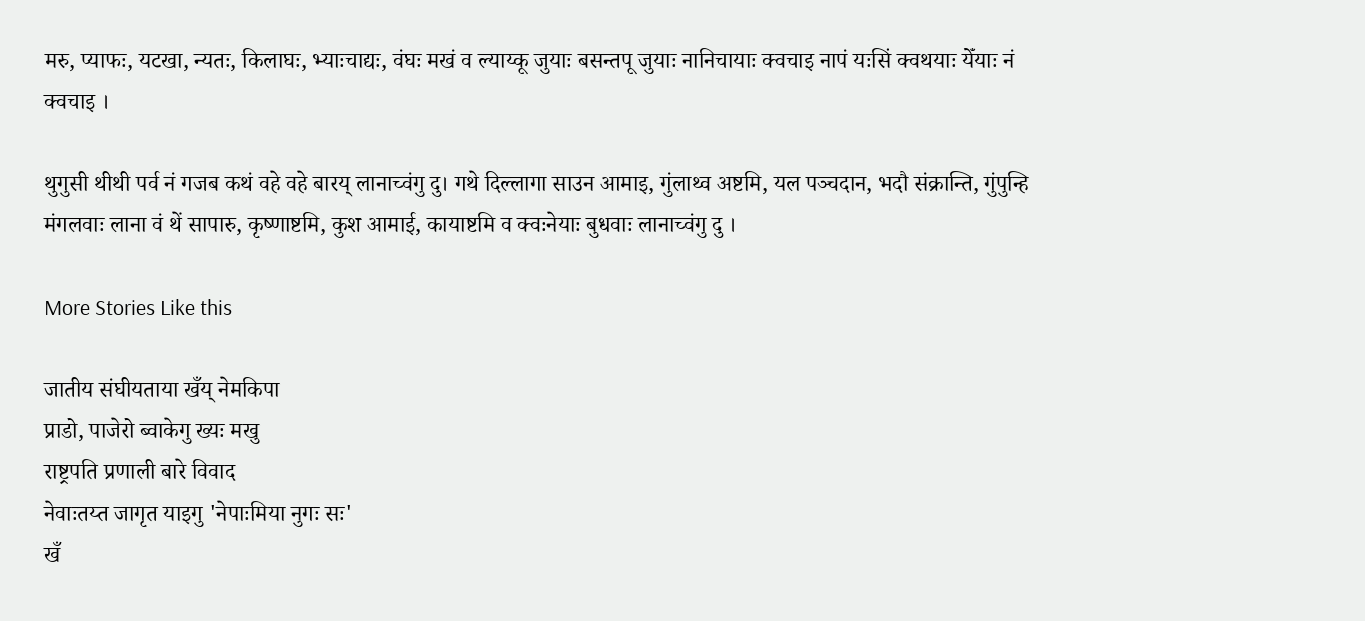मरु, प्याफः, यटखा, न्यतः, किलाघः, भ्याःचाद्यः, वंघः मखं व ल्याय्कू जुयाः बसन्तपू जुयाः नानिचायाः क्वचाइ नापं यःसिं क्वथयाः येँयाः नं क्वचाइ ।

थुगुसी थीथी पर्व नं गजब कथं वहे वहे बारय् लानाच्वंगु दु। गथे दिल्लागा साउन आमाइ, गुंलाथ्व अष्टमि, यल पञ्चदान, भदौ संक्रान्ति, गुंपुन्हि मंगलवाः लाना वं थें सापारु, कृष्णाष्टमि, कुश आमाई, कायाष्टमि व क्वःनेयाः बुधवाः लानाच्वंगु दु ।

More Stories Like this

जातीय संघीयताया खँय् नेमकिपा
प्राडो, पाजेरो ब्वाकेगु ख्यः मखु
राष्ट्रपति प्रणाली बारे विवाद
नेवाःतय्त जागृत याइगु 'नेपाःमिया नुगः सः'
खँ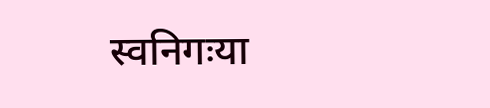स्वनिगःया